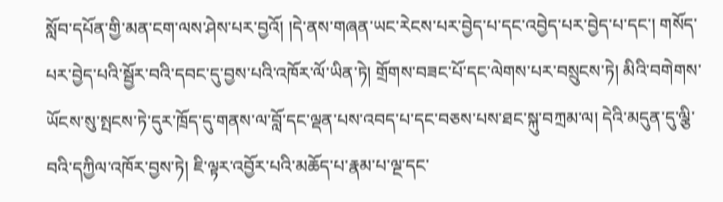སློབ་དཔོན་གྱི་མན་ངག་ལས་ཤེས་པར་བྱའོ། །དེ་ནས་གཞན་ཡང་རེངས་པར་བྱེད་པ་དང་འབྱེད་པར་བྱེད་པ་དང་། གསོད་པར་བྱེད་པའི་སྦྱོར་བའི་དབང་དུ་བྱས་པའི་འཁོར་ལོ་ཡིན་ཏེ། གྲོགས་བཟང་པོ་དང་ལེགས་པར་བསྲུངས་ཏེ། མིའི་བགེགས་ཡོངས་སུ་སྤངས་ཏེ་དུར་ཁྲོད་དུ་གནས་ལ་བློ་དང་ལྡན་པས་འབད་པ་དང་བཅས་པས་ཐང་སྐུ་བཀྲམ་ལ། དེའི་མདུན་དུ་ལྕི་བའི་དཀྱིལ་འཁོར་བྱས་ཏེ། ཇི་ལྟར་འབྱོར་པའི་མཆོད་པ་རྣམ་པ་ལྔ་དང་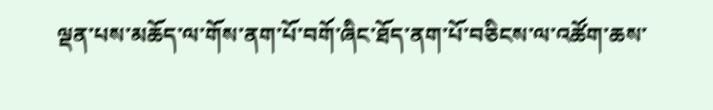ལྡན་པས་མཆོད་ལ་གོས་ནག་པོ་བགོ་ཞིང་ཐོད་ནག་པོ་བཅིངས་ལ་འཚོག་ཆས་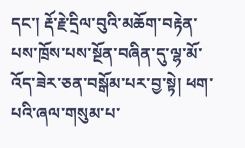དང་། རྡོ་རྗེ་དྲིལ་བུའི་མཆོག་བརྟེན་པས་ཁྲོས་པས་སྔོན་བཞིན་དུ་ལྷ་མོ་འོད་ཟེར་ཅན་བསྒོམ་པར་བྱ་སྟེ། ཕག་པའི་ཞལ་གསུམ་པ་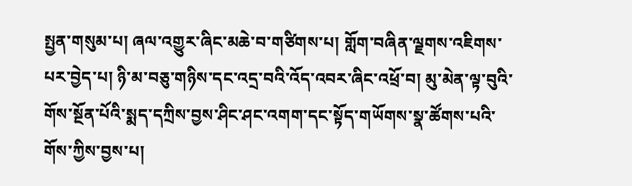སྤྱན་གསུམ་པ། ཞལ་འགྱུར་ཞིང་མཆེ་བ་གཙིགས་པ། གློག་བཞིན་ལྗགས་འཇིགས་པར་བྱེད་པ། ཉི་མ་བཅུ་གཉིས་དང་འདྲ་བའི་འོད་འབར་ཞིང་འཕྲོ་བ། མུ་མེན་ལྟ་བུའི་གོས་སྔོན་པོའི་སྨད་དཀྲིས་བྱས་ཤིང་ཤང་འགག་དང་སྟོད་གཡོགས་སྣ་ཚོགས་པའི་གོས་ཀྱིས་བྱས་པ།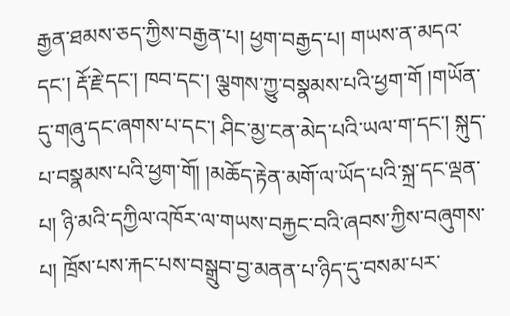རྒྱན་ཐམས་ཅད་ཀྱིས་བརྒྱན་པ། ཕྱག་བརྒྱད་པ། གཡས་ན་མདའ་དང་། རྡོ་རྗེ་དང་། ཁབ་དང་། ལྕགས་ཀྱུ་བསྣམས་པའི་ཕྱག་གོ །གཡོན་དུ་གཞུ་དང་ཞགས་པ་དང་། ཤིང་མྱ་ངན་མེད་པའི་ཡལ་ག་དང་། སྐུད་པ་བསྣམས་པའི་ཕྱག་གོ། །མཆོད་རྟེན་མགོ་ལ་ཡོད་པའི་སྐྲ་དང་ལྡན་པ། ཉི་མའི་དཀྱིལ་འཁོར་ལ་གཡས་བརྐྱང་བའི་ཞབས་ཀྱིས་བཞུགས་པ། ཁྲོས་པས་རྐང་པས་བསྒྲུབ་བྱ་མནན་པ་ཉིད་དུ་བསམ་པར་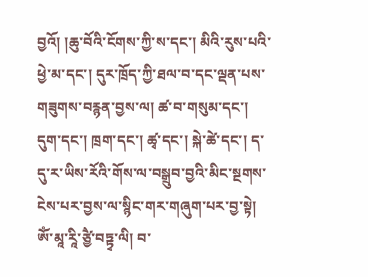བྱའོ། །ཆུ་བོའི་ངོགས་ཀྱི་ས་དང་། མིའི་རུས་པའི་ཕྱེ་མ་དང་། དུར་ཁྲོད་ཀྱི་ཐལ་བ་དང་ལྡན་པས་གཟུགས་བརྙན་བྱས་ལ། ཚ་བ་གསུམ་དང་། དུག་དང་། ཁྲག་དང་། ཚྭ་དང་། སྐེ་ཚེ་དང་། ད་དུ་ར་ཡིས་རོའི་གོས་ལ་བསྒྲུབ་བྱའི་མིང་སྔགས་ངེས་པར་བྱས་ལ་སྙིང་གར་གཞུག་པར་བྱ་སྟེ། ཨོཾ་མཱ་རཱི་ཙྱཻ་བཏྟྭ་ལི། བ་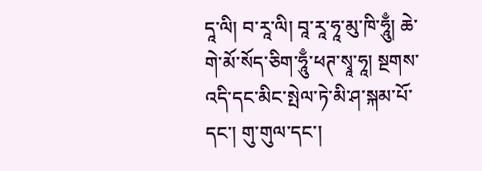དཱ་ལི། བ་རཱ་ལི། བཱ་རཱ་ཧཱ་མུ་ཁི་ཧཱུྃ། ཆེ་གེ་མོ་སོད་ཅིག་ཧཱུྃ་ཕཊ་སྭཱ་ཧཱ། སྔགས་འདི་དང་མིང་སྤེལ་ཏེ་མི་ཤ་སྐམ་པོ་དང་། གུ་གུལ་དང་།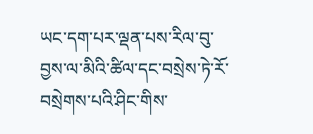ཡང་དག་པར་ལྡན་པས་རིལ་བུ་བྱས་ལ་མིའི་ཚིལ་དང་བསྲེས་ཏེ་རོ་བསྲེགས་པའི་ཤིང་གིས་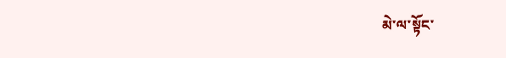མེ་ལ་སྟོང་